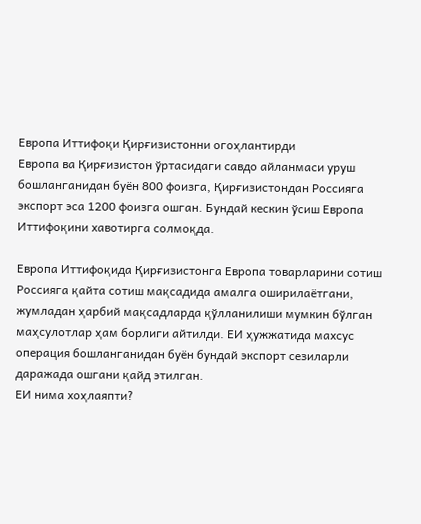Европа Иттифоқи Қирғизистонни огоҳлантирди
Европа ва Қирғизистон ўртасидаги савдо айланмаси уруш бошланганидан буён 800 фоизга, Қирғизистондан Россияга экспорт эса 1200 фоизга ошган. Бундай кескин ўсиш Европа Иттифоқини хавотирга солмоқда.

Европа Иттифоқида Қирғизистонга Европа товарларини сотиш Россияга қайта сотиш мақсадида амалга оширилаётгани, жумладан ҳарбий мақсадларда қўлланилиши мумкин бўлган маҳсулотлар ҳам борлиги айтилди. ЕИ ҳужжатида махсус операция бошланганидан буён бундай экспорт сезиларли даражада ошгани қайд этилган.
ЕИ нима хоҳлаяпти?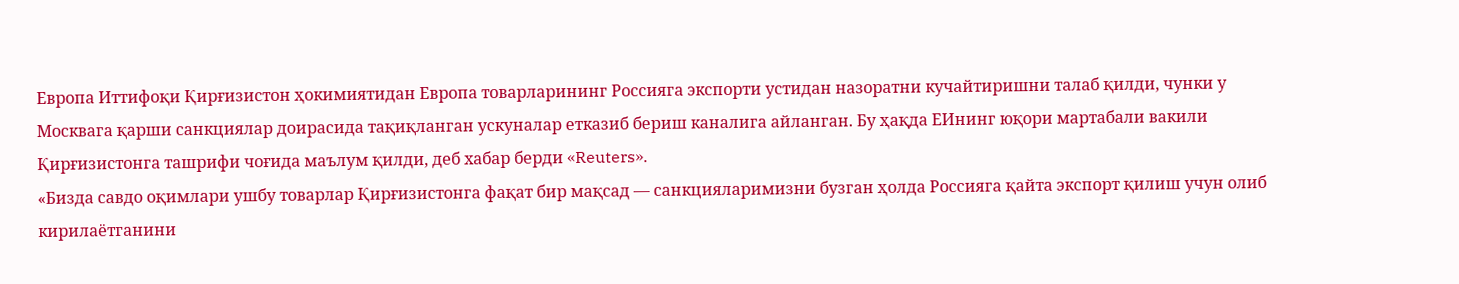Европа Иттифоқи Қирғизистон ҳокимиятидан Европа товарларининг Россияга экспорти устидан назоратни кучайтиришни талаб қилди, чунки у Москвага қарши санкциялар доирасида тақиқланган ускуналар етказиб бериш каналига айланган. Бу ҳақда ЕИнинг юқори мартабали вакили Қирғизистонга ташрифи чоғида маълум қилди, деб хабар берди «Reuters».
«Бизда савдо оқимлари ушбу товарлар Қирғизистонга фақат бир мақсад — санкцияларимизни бузган ҳолда Россияга қайта экспорт қилиш учун олиб кирилаётганини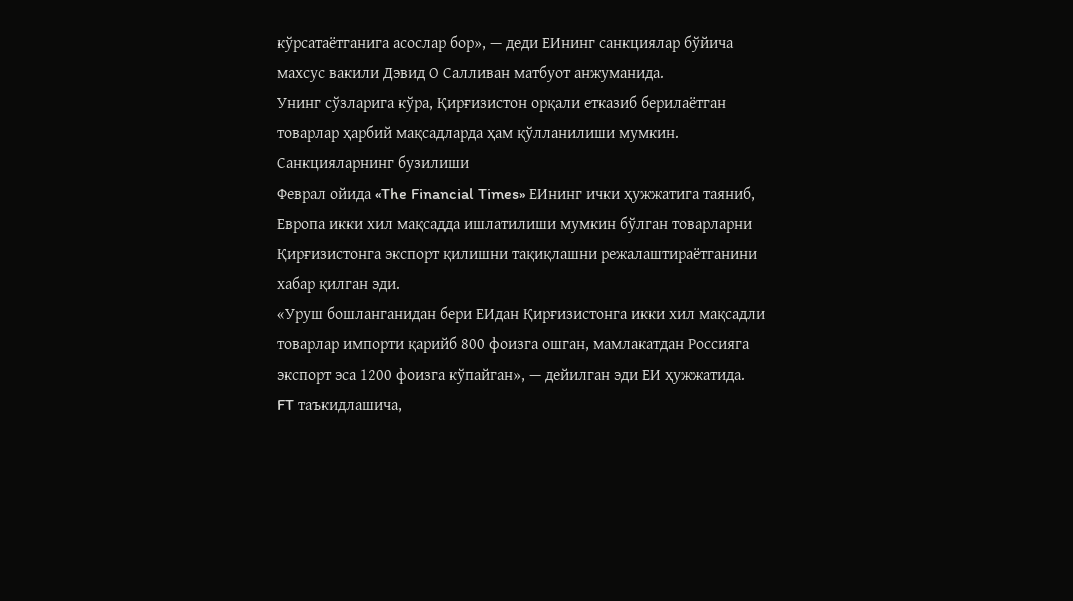кўрсатаётганига асослар бор», — деди ЕИнинг санкциялар бўйича махсус вакили Дэвид О Салливан матбуот анжуманида.
Унинг сўзларига кўра, Қирғизистон орқали етказиб берилаётган товарлар ҳарбий мақсадларда ҳам қўлланилиши мумкин.
Санкцияларнинг бузилиши
Феврал ойида «The Financial Times» ЕИнинг ички ҳужжатига таяниб, Европа икки хил мақсадда ишлатилиши мумкин бўлган товарларни Қирғизистонга экспорт қилишни тақиқлашни режалаштираётганини хабар қилган эди.
«Уруш бошланганидан бери ЕИдан Қирғизистонга икки хил мақсадли товарлар импорти қарийб 800 фоизга ошган, мамлакатдан Россияга экспорт эса 1200 фоизга кўпайган», — дейилган эди ЕИ ҳужжатида.
FT таъкидлашича,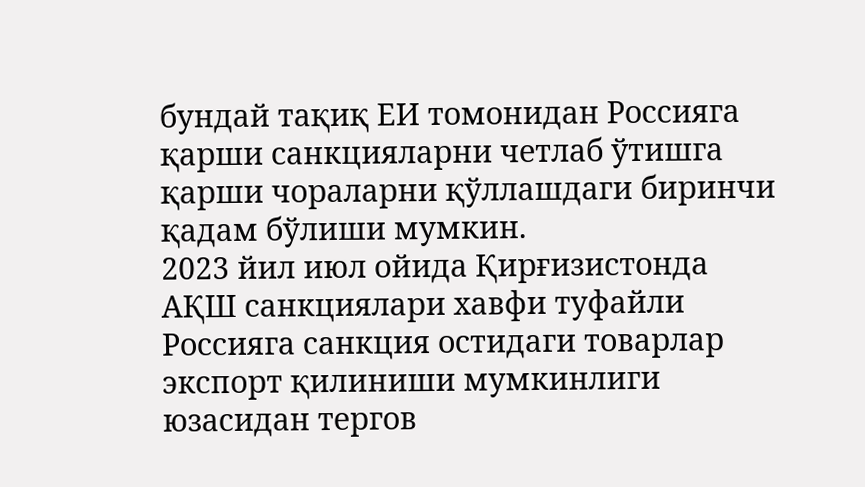бундай тақиқ ЕИ томонидан Россияга қарши санкцияларни четлаб ўтишга қарши чораларни қўллашдаги биринчи қадам бўлиши мумкин.
2023 йил июл ойида Қирғизистонда АҚШ санкциялари хавфи туфайли Россияга санкция остидаги товарлар экспорт қилиниши мумкинлиги юзасидан тергов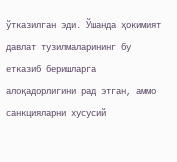ўтказилган эди. Ўшанда ҳокимият давлат тузилмаларининг бу етказиб беришларга алоқадорлигини рад этган, аммо санкцияларни хусусий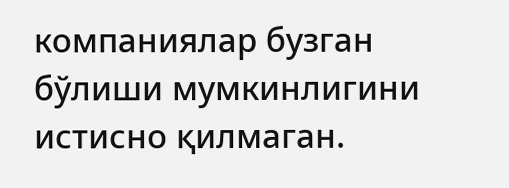компаниялар бузган бўлиши мумкинлигини истисно қилмаган.